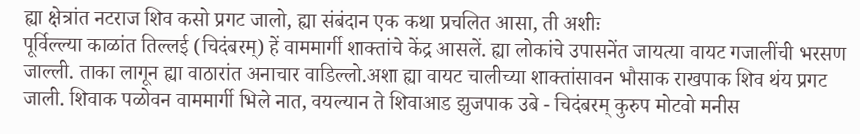ह्या क्षेत्रांत नटराज शिव कसो प्रगट जालो, ह्या संबंदान एक कथा प्रचलित आसा, ती अशीः
पूर्विल्ल्या काळांत तिल्लई (चिदंबरम्) हें वाममार्गी शाक्तांचे केंद्र आसलें. ह्या लोकांचे उपासनेंत जायत्या वायट गजालींची भरसण जाल्ली. ताका लागून ह्या वाठारांत अनाचार वाडिल्लो.अशा ह्या वायट चालीच्या शाक्तांसावन भौसाक राखपाक शिव थंय प्रगट जाली. शिवाक पळोवन वाममार्गी भिले नात, वयल्यान ते शिवाआड झुजपाक उबे - चिदंबरम् कुरुप मोटवो मनीस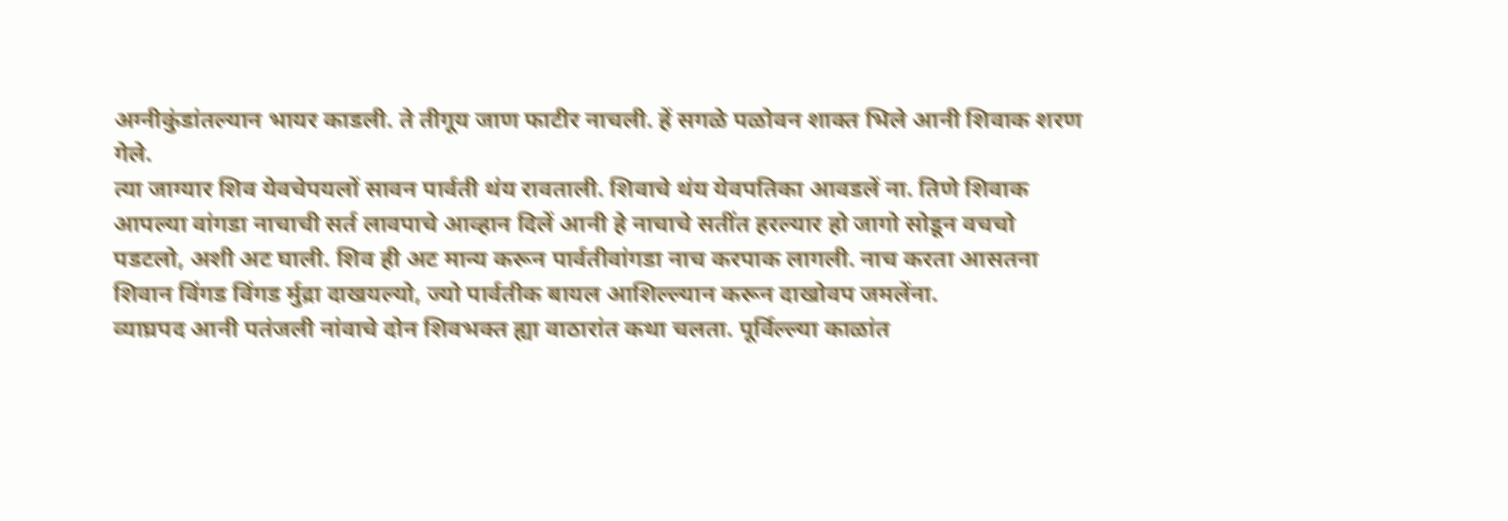अग्नीकुंडांतल्यान भायर काडली. ते तीगूय जाण फाटीर नाचली. हें सगळे पळोवन शाक्त भिले आनी शिवाक शरण गेले.
त्या जाग्यार शिव येवचेपयलों सावन पार्वती थंय रावताली. शिवाचे थंय येवपतिका आवडलें ना. तिणे शिवाक आपल्या वांगडा नाचाची सर्त लावपाचे आव्हान दिलें आनी हे नाचाचे सतींत हरल्यार हो जागो सोडून वचचो पडटलो, अशी अट घाली. शिव ही अट मान्य करून पार्वतीवांगडा नाच करपाक लागली. नाच करता आसतना शिवान विंगड विंगड र्मुद्रा दाखयल्यो, ज्यो पार्वतीक बायल आशिल्ल्यान करून दाखोवप जमलेंना.
व्याघ्रपद आनी पतंजली नांवाचे दोन शिवभक्त ह्या वाठारांत कथा चलता. पूर्विल्ल्या काळांत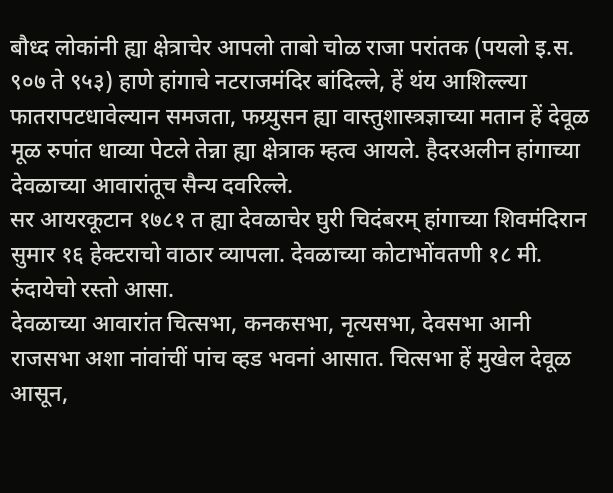बौध्द लोकांनी ह्या क्षेत्राचेर आपलो ताबो चोळ राजा परांतक (पयलो इ.स. ९०७ ते ९५३) हाणे हांगाचे नटराजमंदिर बांदिल्ले, हें थंय आशिल्ल्या फातरापटधावेल्यान समजता, फग्र्युसन ह्या वास्तुशास्त्रज्ञाच्या मतान हें देवूळ मूळ रुपांत धाव्या पेटले तेन्ना ह्या क्षेत्राक म्हत्व आयले. हैदरअलीन हांगाच्या देवळाच्या आवारांतूच सैन्य दवरिल्ले.
सर आयरकूटान १७८१ त ह्या देवळाचेर घुरी चिदंबरम् हांगाच्या शिवमंदिरान सुमार १६ हेक्टराचो वाठार व्यापला. देवळाच्या कोटाभोंवतणी १८ मी. रुंदायेचो रस्तो आसा.
देवळाच्या आवारांत चित्सभा, कनकसभा, नृत्यसभा, देवसभा आनी राजसभा अशा नांवांचीं पांच व्हड भवनां आसात. चित्सभा हें मुखेल देवूळ आसून,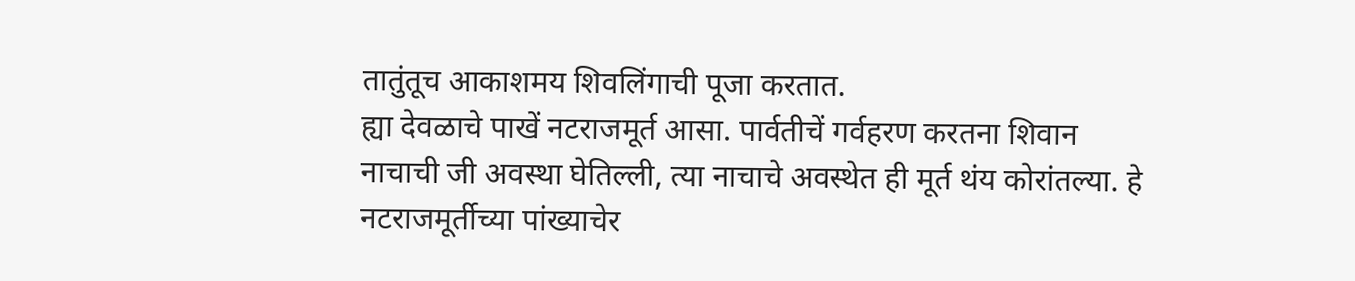तातुंतूच आकाशमय शिवलिंगाची पूजा करतात.
ह्या देवळाचे पाखें नटराजमूर्त आसा. पार्वतीचें गर्वहरण करतना शिवान नाचाची जी अवस्था घेतिल्ली, त्या नाचाचे अवस्थेत ही मूर्त थंय कोरांतल्या. हे नटराजमूर्तीच्या पांख्याचेर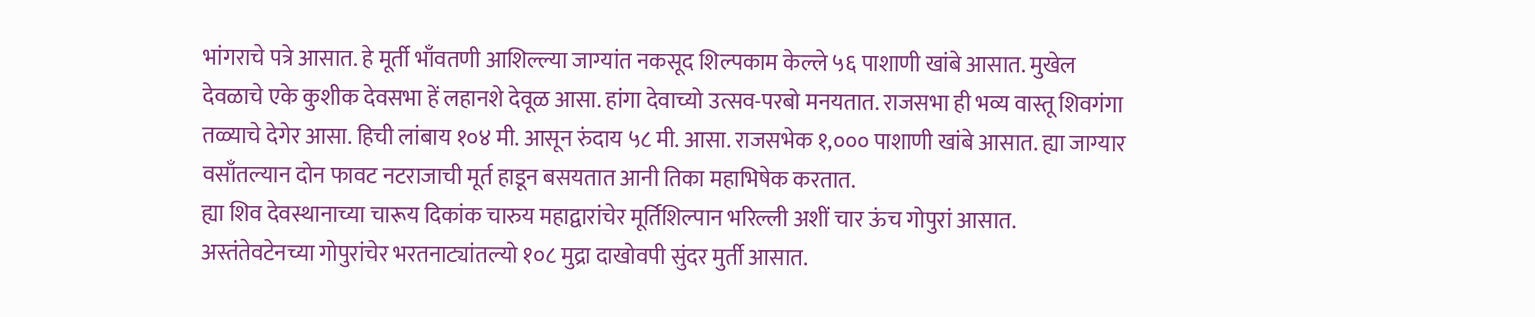भांगराचे पत्रे आसात. हे मूर्ती भाँवतणी आशिल्ल्या जाग्यांत नकसूद शिल्पकाम केल्ले ५६ पाशाणी खांबे आसात. मुखेल देवळाचे एके कुशीक देवसभा हें लहानशे देवूळ आसा. हांगा देवाच्यो उत्सव-परबो मनयतात. राजसभा ही भव्य वास्तू शिवगंगा तळ्याचे देगेर आसा. हिची लांबाय १०४ मी. आसून रुंदाय ५८ मी. आसा. राजसभेक १,००० पाशाणी खांबे आसात. ह्या जाग्यार वसाँतल्यान दोन फावट नटराजाची मूर्त हाडून बसयतात आनी तिका महाभिषेक करतात.
ह्या शिव देवस्थानाच्या चारूय दिकांक चारुय महाद्वारांचेर मूर्तिशिल्पान भरिल्ली अशीं चार ऊंच गोपुरां आसात.
अस्तंतेवटेनच्या गोपुरांचेर भरतनाट्यांतल्यो १०८ मुद्रा दाखोवपी सुंदर मुर्ती आसात.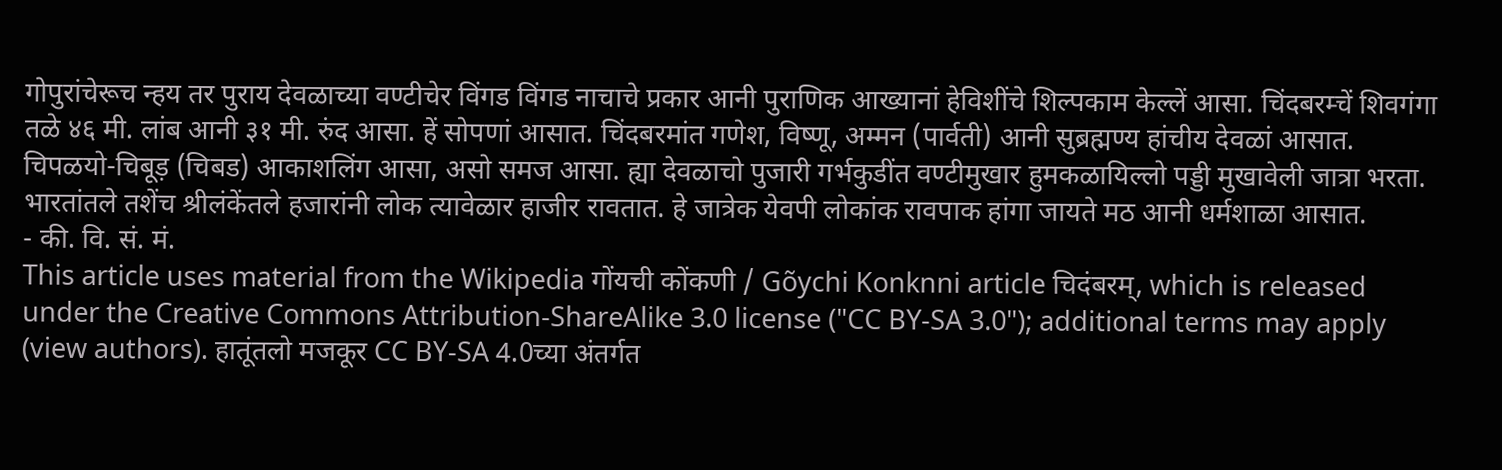गोपुरांचेरूच न्हय तर पुराय देवळाच्या वण्टीचेर विंगड विंगड नाचाचे प्रकार आनी पुराणिक आख्यानां हेविशींचे शिल्पकाम केल्लें आसा. चिंदबरम्चें शिवगंगा तळे ४६ मी. लांब आनी ३१ मी. रुंद आसा. हें सोपणां आसात. चिंदबरमांत गणेश, विष्णू, अम्मन (पार्वती) आनी सुब्रह्मण्य हांचीय देवळां आसात.
चिपळयो-चिबूड़ (चिबड) आकाशलिंग आसा, असो समज आसा. ह्या देवळाचो पुजारी गर्भकुडींत वण्टीमुखार हुमकळायिल्लो पड्डी मुखावेली जात्रा भरता. भारतांतले तशेंच श्रीलंकेंतले हजारांनी लोक त्यावेळार हाजीर रावतात. हे जात्रेक येवपी लोकांक रावपाक हांगा जायते मठ आनी धर्मशाळा आसात.
- की. वि. सं. मं.
This article uses material from the Wikipedia गोंयची कोंकणी / Gõychi Konknni article चिदंबरम्, which is released under the Creative Commons Attribution-ShareAlike 3.0 license ("CC BY-SA 3.0"); additional terms may apply (view authors). हातूंतलो मजकूर CC BY-SA 4.0च्या अंतर्गत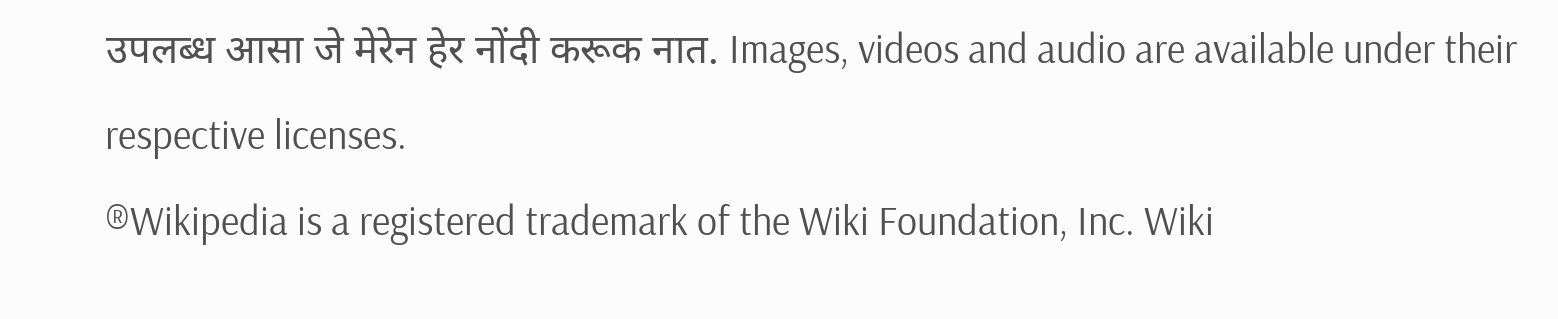उपलब्ध आसा जे मेरेन हेर नोंदी करूक नात. Images, videos and audio are available under their respective licenses.
®Wikipedia is a registered trademark of the Wiki Foundation, Inc. Wiki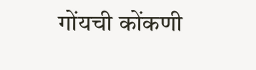गोंयची कोंकणी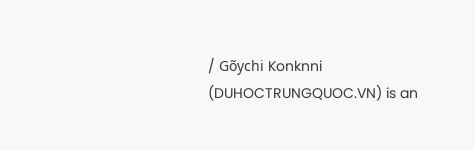/ Gõychi Konknni (DUHOCTRUNGQUOC.VN) is an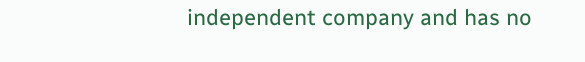independent company and has no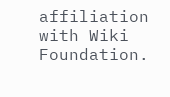affiliation with Wiki Foundation.